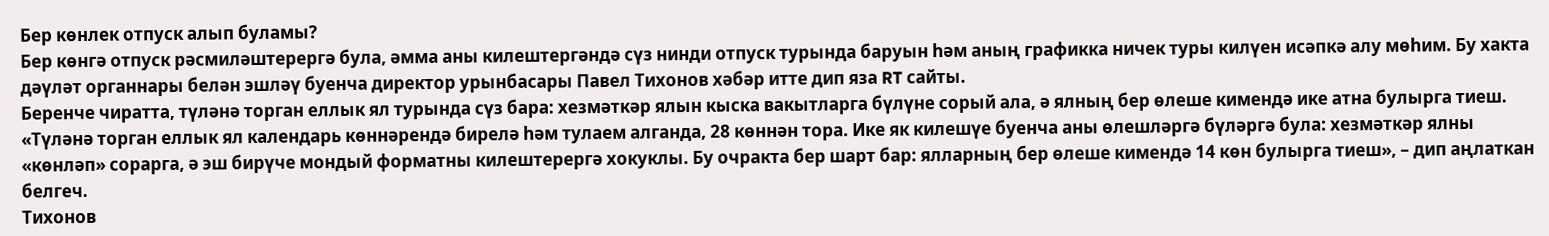Бер көнлек отпуск алып буламы?
Бер көнгә отпуск рәсмиләштерергә була, әмма аны килештергәндә сүз нинди отпуск турында баруын һәм аның графикка ничек туры килүен исәпкә алу мөһим. Бу хакта дәүләт органнары белән эшләү буенча директор урынбасары Павел Тихонов хәбәр итте дип яза RT сайты.
Беренче чиратта, түләнә торган еллык ял турында сүз бара: хезмәткәр ялын кыска вакытларга бүлүне сорый ала, ә ялның бер өлеше кимендә ике атна булырга тиеш.
«Түләнә торган еллык ял календарь көннәрендә бирелә һәм тулаем алганда, 28 көннән тора. Ике як килешүе буенча аны өлешләргә бүләргә була: хезмәткәр ялны «көнләп» сорарга, ә эш бирүче мондый форматны килештерергә хокуклы. Бу очракта бер шарт бар: ялларның бер өлеше кимендә 14 көн булырга тиеш», – дип аңлаткан белгеч.
Тихонов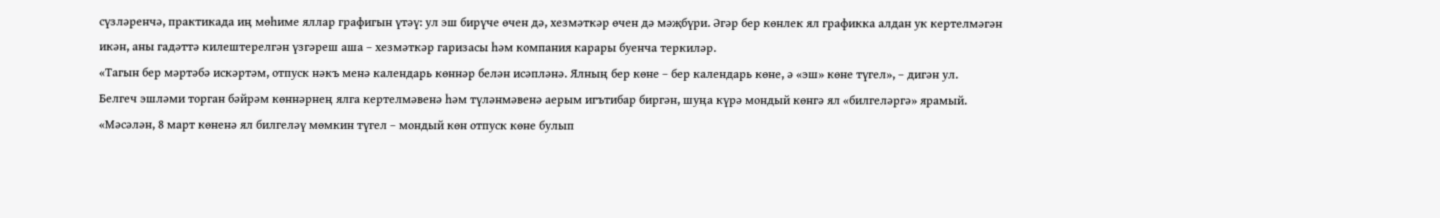сүзләренчә, практикада иң мөһиме яллар графигын үтәү: ул эш бирүче өчен дә, хезмәткәр өчен дә мәҗбүри. Әгәр бер көнлек ял графикка алдан ук кертелмәгән икән, аны гадәттә килештерелгән үзгәреш аша – хезмәткәр гаризасы һәм компания карары буенча теркиләр.
«Тагын бер мәртәбә искәртәм, отпуск нәкъ менә календарь көннәр белән исәпләнә. Ялның бер көне – бер календарь көне, ә «эш» көне түгел», – дигән ул.
Белгеч эшләми торган бәйрәм көннәрнең ялга кертелмәвенә һәм түләнмәвенә аерым игътибар биргән, шуңа күрә мондый көнгә ял «билгеләргә» ярамый.
«Мәсәлән, 8 март көненә ял билгеләү мөмкин түгел – мондый көн отпуск көне булып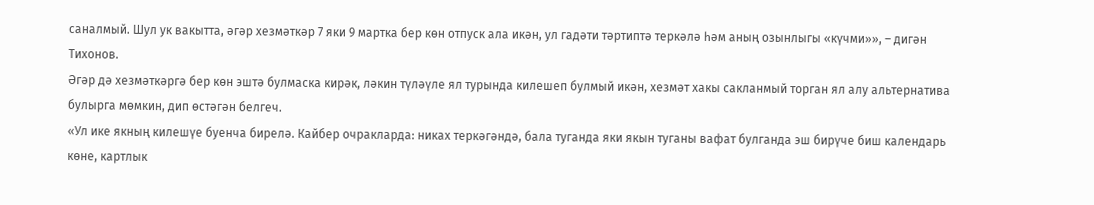саналмый. Шул ук вакытта, әгәр хезмәткәр 7 яки 9 мартка бер көн отпуск ала икән, ул гадәти тәртиптә теркәлә һәм аның озынлыгы «күчми»», – дигән Тихонов.
Әгәр дә хезмәткәргә бер көн эштә булмаска кирәк, ләкин түләүле ял турында килешеп булмый икән, хезмәт хакы сакланмый торган ял алу альтернатива булырга мөмкин, дип өстәгән белгеч.
«Ул ике якның килешүе буенча бирелә. Кайбер очракларда: никах теркәгәндә, бала туганда яки якын туганы вафат булганда эш бирүче биш календарь көне, картлык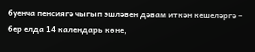буенча пенсиягә чыгып эшләвен дәвам иткән кешеләргә – бер елда 14 календарь көне,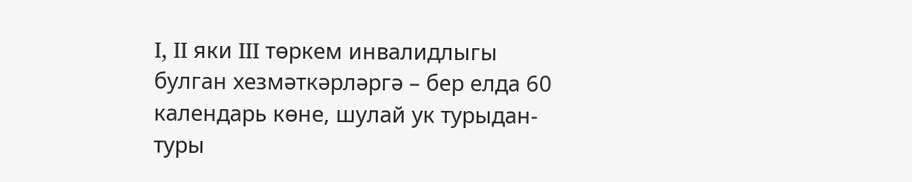I, II яки III төркем инвалидлыгы булган хезмәткәрләргә – бер елда 60 календарь көне, шулай ук турыдан-туры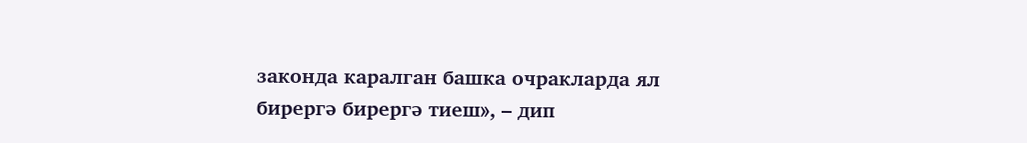законда каралган башка очракларда ял бирергә бирергә тиеш», – дип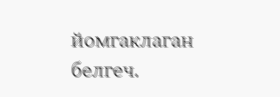йомгаклаган белгеч.